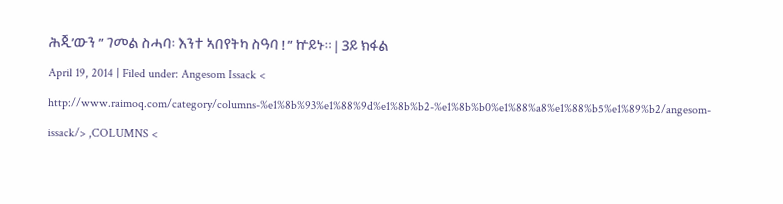ሕጂ’ውን ” ገመል ስሓባ፡ እንተ ኣበየትካ ስዓባ ! ” ኵይኑ። | 3ይ ክፋል
April 19, 2014 | Filed under: Angesom Issack <
http://www.raimoq.com/category/columns-%e1%8b%93%e1%88%9d%e1%8b%b2-%e1%8b%b0%e1%88%a8%e1%88%b5%e1%89%b2/angesom-issack/> ,COLUMNS <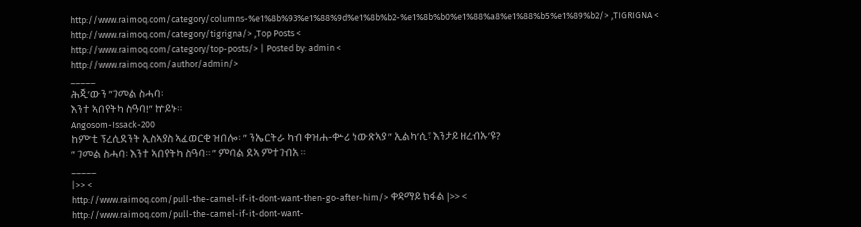http://www.raimoq.com/category/columns-%e1%8b%93%e1%88%9d%e1%8b%b2-%e1%8b%b0%e1%88%a8%e1%88%b5%e1%89%b2/> ,TIGRIGNA <
http://www.raimoq.com/category/tigrigna/> ,Top Posts <
http://www.raimoq.com/category/top-posts/> | Posted by: admin <
http://www.raimoq.com/author/admin/>
_____
ሕጂ’ውን ”ገመል ስሓባ፡
እንተ ኣበየትካ ስዓባ!” ኵይኑ።
Angosom-Issack-200
ከም’ቲ ፕረሲደንት ኢስኣያስ ኣፈወርቂ ዝበሎ፡ ” ንኤርትራ ካብ ቀዝሐ-ቍሪ ነውጽኣያ ” ኢልካ’ሲ፣ እንታይ ዘረብኡ’ዩ?
” ገመል ስሓባ፡ እንተ ኣበየትካ ስዓባ። ” ምባል ደኣ ምተገብአ ።
_____
|>> <
http://www.raimoq.com/pull-the-camel-if-it-dont-want-then-go-after-him/> ቀዳማይ ክፋል |>> <
http://www.raimoq.com/pull-the-camel-if-it-dont-want-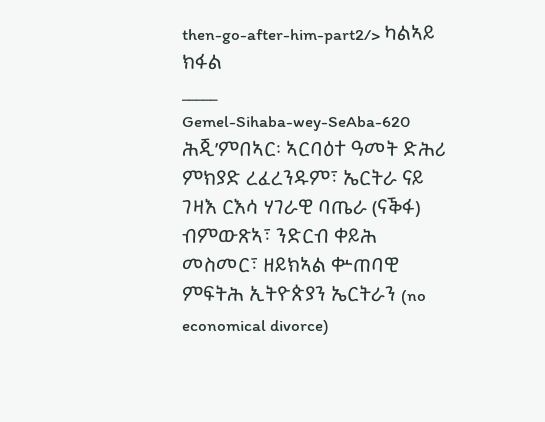then-go-after-him-part2/> ካልኣይ ክፋል
_____
Gemel-Sihaba-wey-SeAba-620
ሕጂ’ምበኣር፡ ኣርባዕተ ዓመት ድሕሪ ምክያድ ረፈረንዱም፣ ኤርትራ ናይ ገዛእ ርእሳ ሃገራዊ ባጤራ (ናቕፋ) ብምውጽኣ፣ ንድርብ ቀይሕ መስመር፣ ዘይክኣል ቍጠባዊ ምፍትሕ ኢትዮጵያን ኤርትራን (no economical divorce)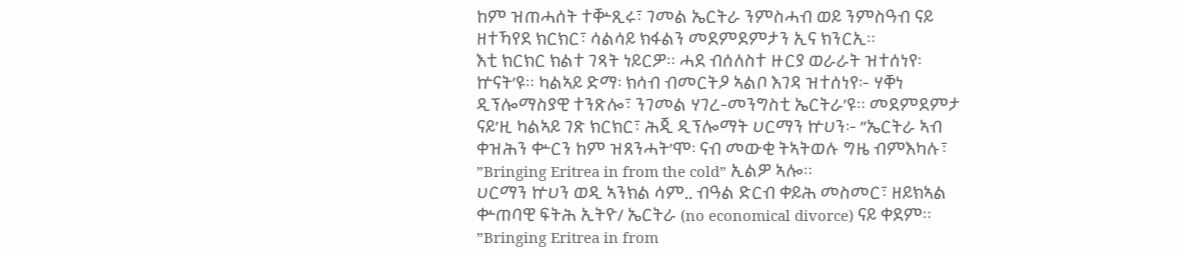ከም ዝጠሓሰት ተቝጺሩ፣ ገመል ኤርትራ ንምስሓብ ወይ ንምስዓብ ናይ ዘተኻየደ ክርክር፣ ሳልሳይ ክፋልን መደምደምታን ኢና ክንርኢ።
እቲ ክርክር ክልተ ገጻት ነይርዎ። ሓደ ብሰለስተ ዙርያ ወራራት ዝተሰነየ፡ ኵናት’ዩ። ካልኣይ ድማ፡ ክሳብ ብመርትዖ ኣልቦ እገዳ ዝተሰነየ፡- ሃቐነ ዲፕሎማስያዊ ተንጽሎ፣ ንገመል ሃገረ-መንግስቲ ኤርትራ’ዩ። መደምደምታ ናይ’ዚ ካልኣይ ገጽ ክርክር፣ ሕጂ ዲፕሎማት ሀርማን ኵሀን፡- ”ኤርትራ ኣብ ቀዝሕን ቍርን ከም ዝጸንሓት’ሞ፡ ናብ መውቂ ትኣትወሉ ግዜ ብምእካሉ፣ ”Bringing Eritrea in from the cold” ኢልዎ ኣሎ።
ሀርማን ኵሀን ወዲ ኣንክል ሳም.. ብዓል ድርብ ቀይሕ መስመር፣ ዘይክኣል ቍጠባዊ ፍትሕ ኢትዮ/ ኤርትራ (no economical divorce) ናይ ቀደም። ”Bringing Eritrea in from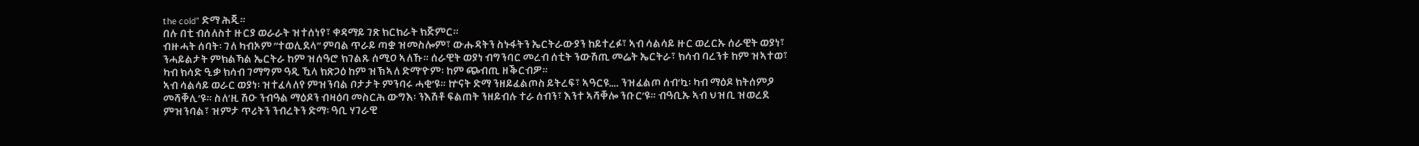the cold” ድማ ሕጂ።
በሉ በቲ ብሰለስተ ዙርያ ወራራት ዝተሰነየ፣ ቀዳማይ ገጽ ክርክራት ክጅምር።
ብዙሓት ሰባት፡ ገለ ካብኦም ”ተወሊደላ” ምባል ጥራይ ጣቋ ዝመስሎም፣ ውሑዳትን ስኑፋትን ኤርትራውያን ከይተረፉ፣ ኣብ ሳልሳይ ዙር ወረርኡ ሰራዊት ወያነ፣ ንሓይልታት ምክልኻል ኤርትራ ከም ዝሰዓሮ ክገልጹ ሰሚዐ ኣለኹ። ሰራዊት ወያነ ብግንባር መረብ ሰቲት ንውሽጢ መሬት ኤርትራ፣ ክሳብ ባረንቱ ከም ዝኣተወ፣ ካብ ክሳድ ዒቃ ክሳብ ገማግም ዓዲ ዃላ ክጽጋዕ ከም ዝኽኣለ ድማ’ዮም፡ ከም ጭብጢ ዘቕርብዎ።
ኣብ ሳልሳይ ወራር ወያነ፡ ዝተፈላለየ ምዝንባል ቦታታት ምንባሩ ሓቂ’ዩ። ኵናት ድማ ንዘይፈልጦስ ይትረፍ፣ ኣዓርዩ…. ንዝፈልጦ ሰብ’ኳ፡ ካብ ማዕዶ ክትሰምዖ መሻቐሊ’ዩ። ስለ’ዚ ሽዑ ንብዓል ማዕዶን ብዛዕባ መስርሕ ውግእ፡ ንእሽቶ ፍልጠት ንዘይብሉ ተራ ሰብን፣ እንተ ኣሻቐሎ ንቡር’ዩ። ብዓቢኡ ኣብ ህዝቢ ዝወረደ ምዝንባል፣ ዝምታ ጥሪትን ንብረትን ድማ፡ ዓቢ ሃገራዊ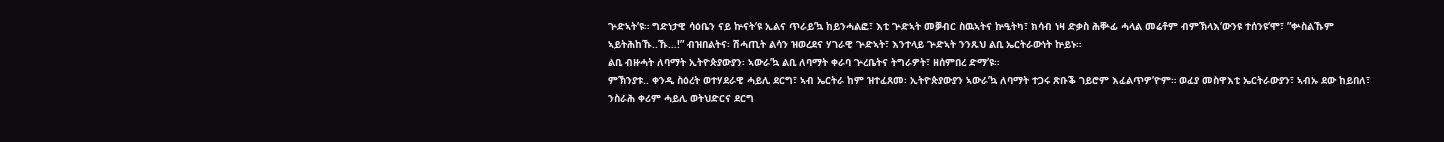ጕድኣት’ዩ። ግድነታዊ ሳዕቤን ናይ ኵናት’ዩ ኢልና ጥራይ’ኳ ከይንሓልፎ፣ እቲ ጕድኣት መቓብር ስዉኣትና ኵዒትካ፣ ክሳብ ነዛ ድቃስ ሕቝፊ ሓላል መሬቶም ብምኽላእ’ውንዩ ተሰንዩ’ሞ፣ ”ቍስልኹም ኣይትሕከኹ..ኹ…!” ብዝበልትና፡ ሽሓጢት ልሳን ዝወረደና ሃገራዊ ጕድኣት፣ እንተላይ ጕድኣት ንንጹህ ልቢ ኤርትራውነት ኵይኑ።
ልቢ ብዙሓት ለባማት ኢትዮጵያውያን፡ ኣውራ’ኳ ልቢ ለባማት ቀራባ ጕረቤትና ትግራዎት፣ ዘሰምበረ ድማ’ዩ።
ምኽንያቱ.. ቀንዲ ስዕረት ወተሃደራዊ ሓይሊ ደርግ፣ ኣብ ኤርትራ ከም ዝተፈጸመ፡ ኢትዮጵያውያን ኣውራ’ኳ ለባማት ተጋሩ ጽቡቕ ገይሮም እፈልጥዎ’ዮም። ወፈያ መስዋእቲ ኤርትራውያን፣ ኣብኡ ደው ከይበለ፣ ንስራሕ ቀሪም ሓይሊ ወትህድርና ደርግ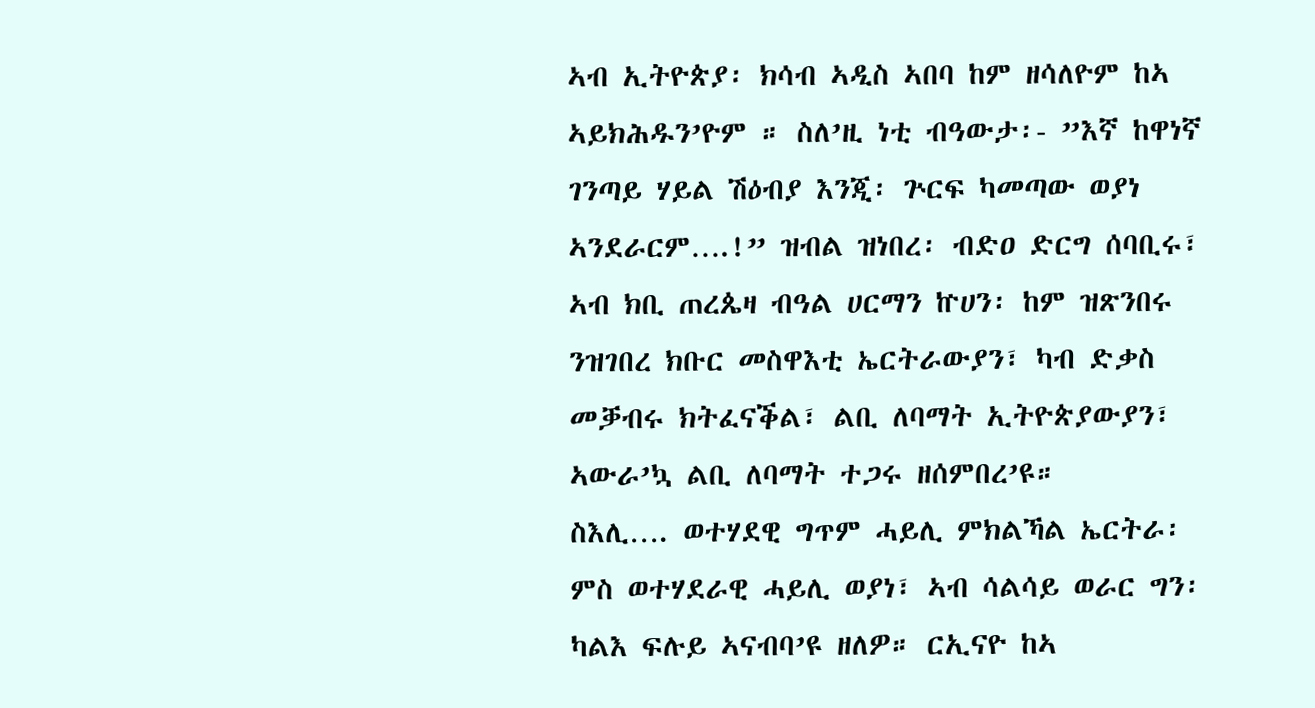ኣብ ኢትዮጵያ፡ ክሳብ ኣዲስ ኣበባ ከም ዘሳለዮም ከኣ ኣይክሕዱን’ዮም ። ስለ’ዚ ነቲ ብዓውታ፡- ”እኛ ከዋነኛ ገንጣይ ሃይል ሽዕብያ እንጂ፡ ጕርፍ ካመጣው ወያነ ኣንደራርም….!” ዝብል ዝነበረ፡ ብድዐ ድርግ ሰባቢሩ፣ ኣብ ክቢ ጠረጴዛ ብዓል ሀርማን ኵሀን፡ ከም ዝጽንበሩ ንዝገበረ ክቡር መስዋእቲ ኤርትራውያን፣ ካብ ድቃስ መቓብሩ ክትፈናቕል፣ ልቢ ለባማት ኢትዮጵያውያን፣ ኣውራ’ኳ ልቢ ለባማት ተጋሩ ዘሰምበረ’ዩ።
ስእሊ…. ወተሃደዊ ግጥም ሓይሊ ምክልኻል ኤርትራ፡ ምስ ወተሃደራዊ ሓይሊ ወያነ፣ ኣብ ሳልሳይ ወራር ግን፡ ካልእ ፍሉይ ኣናብባ’ዩ ዘለዎ። ርኢናዮ ከኣ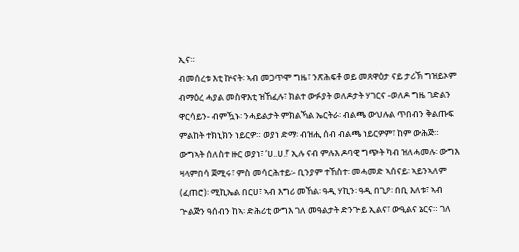ኢና።
ብመሰረቱ እቲ ኵናት፡ ኣብ መጋጥሞ ግዜ፣ ንጽሕፍቶ ወይ መጸዋዕታ ናይ ታሪኽ ግዝይኦም ብማዕረ ሓያል መስዋእቲ ዝኸፈሉ፣ ክልተ ውፉያት ወለዶታት ሃገርና -ወለዶ ግዜ ገድልን ዋርሳይን- ብምዃኑ፡ ንሓይልታት ምክልኻል ኤርትራ፡ ብልጫ ውህሉል ጥበብን ቅልጡፍ ምልከት ተክኒክን ነይርዎ። ወያነ ድማ፡ ብዝሒ ሰብ ብልጫ ነይርዎም፣ ከም ውሕጅ።
ውግኣት ሰለስተ ዙር ወያነ፣ ‘ሀ..ሀ.!’ ኢሉ ናብ ምሉእ ዶባዊ ግጭት ካብ ዝለሓመሉ፡ ውግእ ዛላምበሳ ጀሚሩ፣ ምስ መሳርሕተይ፡- ቢንያም ተኸስተ፡ መሓመድ ኣሰናይ፡ ኣይንኣለም (ፈጠሮ)፡ ሚኪኤል በርሀ፣ ኣብ እግሪ መኸል፡ ዓዲ ሃኪን፡ ዓዲ በጊዖ፡ በቢ እለቱ፣ ኣብ ጕልጅን ዓሰብን ከኣ፡ ድሕሪቲ ውግእ ገለ መዓልታት ድንጕይ ኢልና፣ ውዒልና ኔርና። ገለ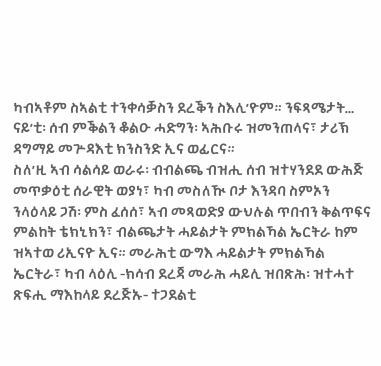ካብኣቶም ስኣልቲ ተንቀሳቓስን ደረቕን ስእሊ’ዮም። ንፍጻሜታት… ናይ’ቲ፡ ሰብ ምቕልን ቆልዑ ሓድግን፡ ኣሕቡሩ ዝመንጠላና፣ ታሪኽ ዳግማይ መጕዳእቲ ክንስንድ ኢና ወፊርና።
ስለ’ዚ ኣብ ሳልሳይ ወራሩ፡ ብብልጫ ብዝሒ ሰብ ዝተሃንደደ ውሕጅ መጥቃዕቲ ሰራዊት ወያነ፣ ካብ መስለዂ ቦታ እንዳባ ስምኦን ንላዕላይ ጋሽ፡ ምስ ፈሰሰ፣ ኣብ መጻወድያ ውህሉል ጥበብን ቅልጥፍና ምልከት ቴክኒክን፣ ብልጫታት ሓይልታት ምክልኻል ኤርትራ ከም ዝኣተወ ሪኢናዮ ኢና። መራሕቲ ውግእ ሓይልታት ምክልኻል ኤርትራ፣ ካብ ላዕሊ -ክሳብ ደረጃ መራሕ ሓይሊ ዝበጽሕ፡ ዝተሓተ ጽፍሒ ማእከላይ ደረጅኡ- ተጋደልቲ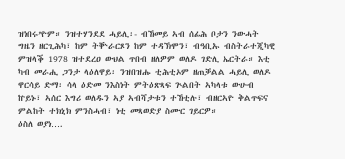ዝነበሩ’ዮም። ንዝተሃንደደ ሓይሊ፡- ብኸመይ ኣብ ሰፊሕ ቦታን ንውሓት ግዜን ዘርጊሕካ፣ ከም ትቝራርጾን ከም ተዳኽሞን፣ ብዓቢኡ ብስትራተጂካዊ ምዝላቕ 1978 ዝተደረዐ ውህል ጥበብ ዘለዎም ወለዶ ገድሊ ኤርትራ። እቲ ካብ መራሒ ጋንታ ላዕለዋይ፡ ንዝበዝሑ ቲሕቲኦም ዘጠቓልል ሓይሊ ወለዶ ዋርሳይ ድማ፡ ሳላ ዕድመ ንእስነት ምትዕጽጻፍ ጕልበት ኣካላቱ ውሁብ ኵይኑ፣ ኣሰር እግሪ ወለዱን ኣያ ኣብሻታቱን ተኸቲሉ፣ ብዘርኣዮ ቅልጥፍና ምልከት ተክኒክ ምንስሓብ፣ ነቲ መጻወድያ ስሙር ገይርዎ።
ዕስለ ወያነ….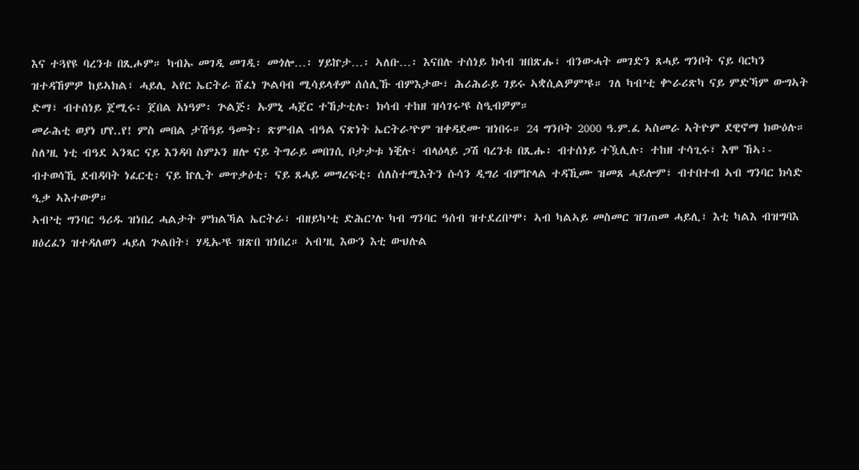እና ተጓየዩ ባረንቱ በጺሖም። ካብኡ መገዲ መገዲ፡ መጎሎ…፡ ሃይኵታ…፡ ኣለቡ…፡ እናበሉ ተሰነይ ክሳብ ዝበጽሑ፣ ብንውሓት መገድን ጸሓይ ግንቦት ናይ ባርካን ዝተዳኸምዎ ከይኣክል፣ ሓይሊ ኣየር ኤርትራ ሸፈነ ጕልባብ ሚሳይላቶም ሰሰሊኹ ብምእታው፣ ሕሪሕራይ ገይሩ ኣቋሲልዎም’ዩ። ገለ ካብ’ቲ ቍራሪጽካ ናይ ምድኻም ውግኣት ድማ፣ ብተሰነይ ጀሚሩ፡ ጀበል አነዓም፡ ጕልጅ፡ ኡምኒ ሓጀር ተኸታቲሉ፡ ክሳብ ተከዘ ዝሳገሩ’ዩ ስዒብዎም።
መራሕቲ ወያነ ሆየ..የ! ምስ መበል ታሽዓይ ዓመት፡ ጽምብል ብዓል ናጽነት ኤርትራ’ዮም ዝቀዳደሙ ዝነበሩ። 24 ግንቦት 2000 ዓ.ም.ፈ ኣስመራ ኣትዮም ደዊኖማ ክውዕሉ። ስለ’ዚ ነቲ ብዓደ ኣንጻር ናይ እንዳባ ስምኦን ዘሎ ናይ ትግራይ መበገሲ ቦታታቱ ነቒሉ፣ ብላዕላይ ጋሽ ባረንቱ በጺሑ፡ ብተሰነይ ተዃሊሉ፡ ተከዘ ተሳጊሩ፣ እሞ ኸኣ፡- ብተወሳኺ ደብዳባት ነፈርቲ፡ ናይ ኵሊት መጥቃዕቲ፡ ናይ ጸሓይ መግረፍቲ፡ ሰለስተሚእትን ሱሳን ዲግሪ ብምኵላል ተዳኺሙ ዝመጸ ሓይሎም፣ ብተበተብ ኣብ ግንባር ክሳድ ዒቃ ኣእተውዎ።
ኣብ’ቲ ግንባር ዓሪዱ ዝነበረ ሓልታት ምክልኻል ኤርትራ፣ ብዘይካ’ቲ ድሕር’ሉ ካብ ግንባር ዓሰብ ዝተደረበ’ሞ፡ ኣብ ካልኣይ መስመር ዝገጠመ ሓይሊ፣ እቲ ካልእ ብዝግባእ ዘዕረፈን ዝተዳለወን ሓይለ ጕልበት፣ ሃዲኡ’ዩ ዝጽበ ዝነበረ። ኣብ’ዚ እውን እቲ ውህሉል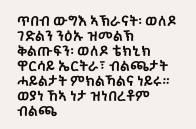ጥበብ ውግእ ኣኽራናት፡ ወለዶ ገድልን ንዕኡ ዝመልኽ ቅልጡፍን፡ ወለዶ ቴክኒክ ዋርሳይ ኤርትራ፣ ብልጫታት ሓይልታት ምክልኻልና ነይሩ። ወያነ ኸኣ ነታ ዝነበረቶም ብልጫ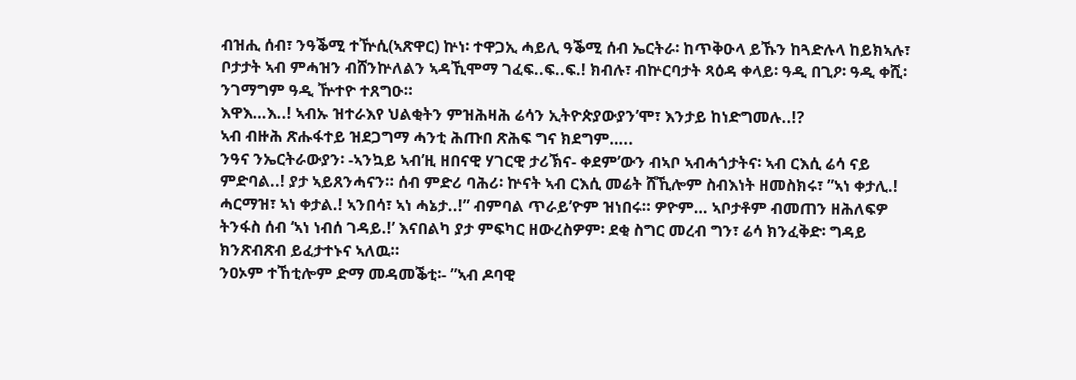ብዝሒ ሰብ፣ ንዓቕሚ ተዅሲ(ኣጽዋር) ኵነ፡ ተዋጋኢ ሓይሊ ዓቕሚ ሰብ ኤርትራ፡ ከጥቅዑላ ይኹን ከጓድሉላ ከይክኣሉ፣ ቦታታት ኣብ ምሓዝን ብሸንኵለልን ኣዳኺሞማ ገፈፍ..ፍ..ፍ.! ክብሉ፣ ብኵርባታት ጻዕዳ ቀላይ፡ ዓዲ በጊዖ፡ ዓዲ ቀሺ፡ ንገማግም ዓዲ ዅተዮ ተጸግዑ።
እዋእ…እ..! ኣብኡ ዝተራእየ ህልቂትን ምዝሕዛሕ ሬሳን ኢትዮጵያውያን’ሞ፣ እንታይ ከነድግመሉ..!?
ኣብ ብዙሕ ጽሑፋተይ ዝደጋግማ ሓንቲ ሕጡበ ጽሕፍ ግና ክደግም…..
ንዓና ንኤርትራውያን፡ -ኣንኳይ ኣብ’ዚ ዘበናዊ ሃገርዊ ታሪኽና- ቀደም’ውን ብኣቦ ኣብሓጎታትና፡ ኣብ ርእሲ ሬሳ ናይ ምድባል..! ያታ ኣይጸንሓናን። ሰብ ምድሪ ባሕሪ፡ ኵናት ኣብ ርእሲ መሬት ሸኺሎም ስብእነት ዘመስክሩ፣ ”ኣነ ቀታሊ.! ሓርማዝ፣ ኣነ ቀታል.! ኣንበሳ፣ ኣነ ሓኔታ..!” ብምባል ጥራይ’ዮም ዝነበሩ። ዎዮም… ኣቦታቶም ብመጠን ዘሕለፍዎ ትንፋስ ሰብ ‘ኣነ ነብሰ ገዳይ.!’ እናበልካ ያታ ምፍካር ዘውረስዎም፡ ደቂ ስግር መረብ ግን፣ ሬሳ ክንፈቅድ፡ ግዳይ ክንጽብጽብ ይፈታተኑና ኣለዉ።
ንዐኦም ተኸቲሎም ድማ መዳመቕቲ፡- ”ኣብ ዶባዊ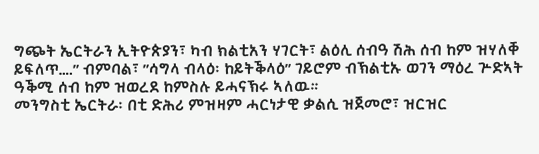ግጭት ኤርትራን ኢትዮጵያን፣ ካብ ክልቲአን ሃገርት፣ ልዕሊ ሰብዓ ሽሕ ሰብ ከም ዝሃለቐ ይፍለጥ….” ብምባል፣ ”ሳግላ ብላዕ፡ ከይትቕላዕ” ገይሮም ብኽልቲኡ ወገን ማዕረ ጕድኣት ዓቕሚ ሰብ ከም ዝወረደ ከምስሉ ይሓናኽሩ ኣለዉ።
መንግስቲ ኤርትራ፡ በቲ ድሕሪ ምዝዛም ሓርነታዊ ቃልሲ ዝጀመሮ፣ ዝርዝር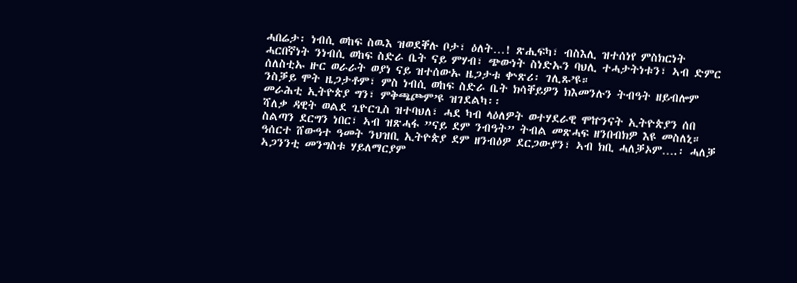ሓበሬታ፡ ነብሲ ወከፍ ስዉእ ዝወደቐሉ ቦታ፣ ዕለት…! ጽሒፍካ፣ ብስእሊ ዝተሰነየ ምስክርነት ሓርበኛነት ንነብሲ ወከፍ ስድራ ቤት ናይ ምሃብ፣ ጭውነት ስነድኡን ባህሊ ተሓታትነቱን፣ ኣብ ድምር ሰለስቲኡ ዙር ወራራት ወያነ ናይ ዝተሰውኡ ዜጋታቱ ቍጽሪ፡ ገሊጹ’ዩ።
ንስቓይ ሞት ዜጋታቶም፣ ምስ ነብሲ ወከፍ ስድራ ቤት ክሳቐይዎን ክእመንሉን ትብዓት ዘይብሎም መራሕቲ ኢትዮጵያ ግን፣ ምቅጫጮም’ዩ ዝገደልካ፡፡
ሻለቃ ዳዊት ወልደ ጊዮርጊስ ዝተባህለ፣ ሓደ ካብ ላዕለዎት ወተሃደራዊ ሞኵንናት ኢትዮጵያን ሰበ ስልጣን ደርግን ነበር፣ ኣብ ዝጽሓፋ ”ናይ ደም ንብዓት” ትብል መጽሓፍ ዘንበብክዎ እዩ መስለኒ። ዓሰርተ ሸውዓተ ዓመት ንህዝቢ ኢትዮጵያ ደም ዘንብዕዎ ደርጋውያን፣ ኣብ ክቢ ሓለቓኦም….፡ ሓለቓ ኣጋንንቲ መንግስቱ ሃይለማርያም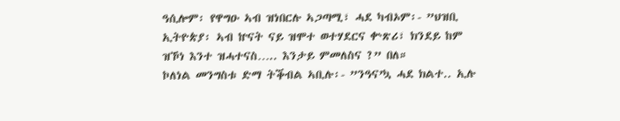ዓሲሎም፡ የዋግዑ ኣብ ዝነበርሉ ኣጋጣሚ፣ ሓደ ካብኦም፡- ”ህዝቢ ኢትዮጵያ፡ ኣብ ኵናት ናይ ዝሞተ ወተሃደርና ቍጽሪ፣ ክንደይ ከም ዝኾነ እንተ ዝሓተናስ….. እንታይ ምመለስና ?” በለ።
ኮለነል መንግስቱ ድማ ትቕብል ኣቢሉ፡- ”ንዓና’ኳ ሓደ ክልተ.. ኢሉ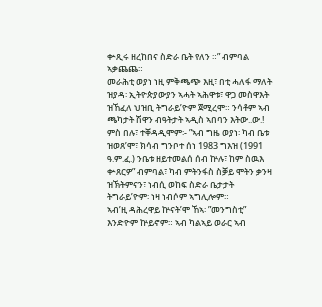ቍጺሩ ዘረከበና ስድራ ቤት የለን ።” ብምባል ኣቃጨጨ።
መራሕቲ ወያነ ነዚ ምቅጫጭ እዚ፣ በቲ ሓለፋ ማለት ዝያዳ፡ ኢትዮጵያውያን ኣሓት ኣሕዋቱ፣ ዋጋ መስዋእት ዝኸፈለ ህዝቢ ትግራይ’ዮም ጀሚረሞ። ንሳቶም ኣብ ጫካታት ሽዋን ብዓትታት ኣዲስ ኣበባን እትው..ው.! ምስ በሉ፣ ተቐዳዲሞም፡- ”ኣብ ግዜ ወያነ፡ ካብ ቤቱ ዝወጸ’ሞ፣ ክሳብ ግንቦተ ሰነ 1983 ግእዝ (1991 ዓ.ም.ፈ.) ንቤቱ ዘይተመልሰ ሰብ ኵሉ፣ ከም ስዉእ ቍጸርዎ” ብምባል፣ ካብ ምትንፋስ ስቓይ ሞትን ቃንዛ ዝኽትምናን፣ ነብሲ ወከፍ ስድራ ቤታታት ትግራይ’ዮም፡ ነዛ ነብሶም ኣግሊሎም።
ኣብ’ዚ ዳሕረዋይ ኵናት’ሞ ኸኣ፡ ”መንግስቲ” እንድዮም ኵይኖም። ኣብ ካልኣይ ወራር ኣብ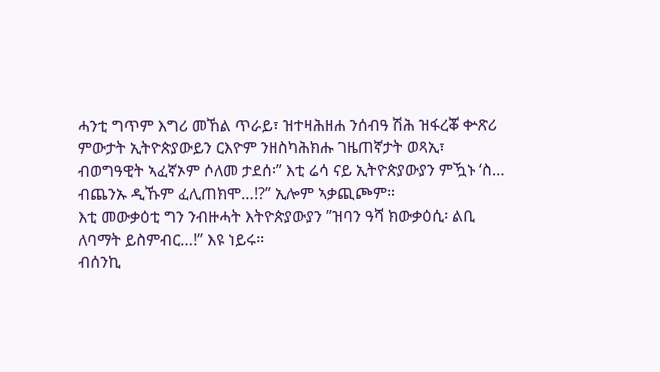ሓንቲ ግጥም እግሪ መኸል ጥራይ፣ ዝተዛሕዘሐ ንሰብዓ ሽሕ ዝፋረቖ ቍጽሪ ምውታት ኢትዮጵያውይን ርእዮም ንዘስካሕክሑ ገዜጠኛታት ወጻኢ፣ ብወግዓዊት ኣፈኛኦም ሶለመ ታደሰ፡” እቲ ሬሳ ናይ ኢትዮጵያውያን ምዃኑ ‘ስ… ብጨንኡ ዲኹም ፈሊጠክሞ…!?” ኢሎም ኣቃጪጮም።
እቲ መውቃዕቲ ግን ንብዙሓት እትዮጵያውያን ”ዝባን ዓሻ ክውቃዕሲ፡ ልቢ ለባማት ይስምብር…!” እዩ ነይሩ።
ብሰንኪ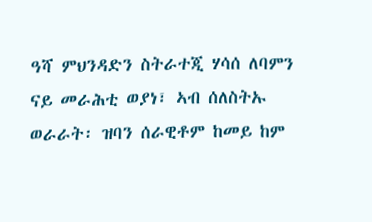ዓሻ ምህንዳድን ስትራተጂ ሃሳሰ ለባምን ናይ መራሕቲ ወያነ፣ ኣብ ሰለስትኡ ወራራት፡ ዝባን ሰራዊቶም ከመይ ከም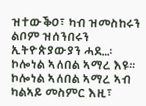ዝተውቕዐ፣ ካብ ዝመስከሩን ልቦም ዝሰንበሩን ኢትዮጵያውያን ሓደ…፡ ኮሎነል ኣለበል ኣማረ እዩ። ኮሎነል ኣለበል ኣማረ ኣብ ካልኣይ መስምር እዚ፣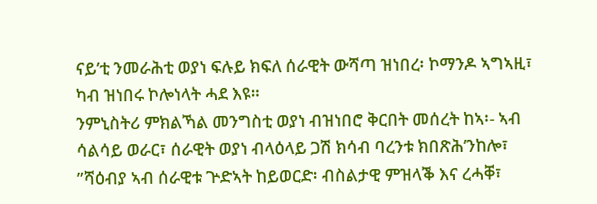ናይ’ቲ ንመራሕቲ ወያነ ፍሉይ ክፍለ ሰራዊት ውሻጣ ዝነበረ፡ ኮማንዶ ኣግኣዚ፣ ካብ ዝነበሩ ኮሎነላት ሓደ እዩ።
ንምኒስትሪ ምክልኻል መንግስቲ ወያነ ብዝነበሮ ቅርበት መሰረት ከኣ፡- ኣብ ሳልሳይ ወራር፣ ሰራዊት ወያነ ብላዕላይ ጋሽ ክሳብ ባረንቱ ክበጽሕ’ንከሎ፣ ”ሻዕብያ ኣብ ሰራዊቱ ጕድኣት ከይወርድ፡ ብስልታዊ ምዝላቕ እና ረሓቐ፣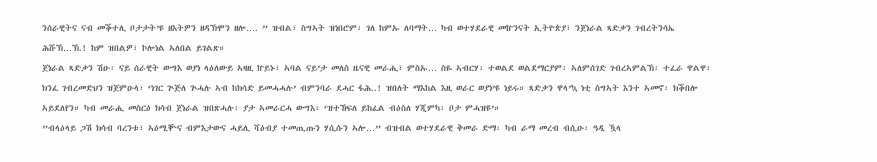ንሰራዊትና ናብ መቕተሊ ቦታታት’ዩ ዘእትዎን ዘዳኽሞን ዘሎ…. ” ዝብል፣ ስግኣት ዝነበሮም፡ ገለ ከምኡ ለባማት… ካብ ወተሃደራዊ መኵንናት ኢትዮጵያ፣ ንጀነራል ጻድቃን ገብረትንሳኤ ሕሹኽ…ኽ.! ከም ዝበልዎ፣ ኮሎነል ኣለበል ይገልጽ።
ጀነራል ጻድቃን ሽዑ፡ ናይ ሰራዊት ውግእ ወያነ ላዕለውይ ኣዛዚ ኵይኑ፣ ኣባል ናይ’ታ መለስ ዜናዊ መራሒ፣ ምስኡ… ስዬ ኣብርሃ፡ ተወልደ ወልደማርያም፡ ኣለምሰገድ ገብረኣምልኽ፡ ተፈራ ዋልዋ፡ ክንፈ ገብረመድህን ዝጀምዑላ፣ ‘ነገር ጕጅለ ጕሓሉ ኣብ ከክሳድ ይመሓሓሉ’ ብምንባራ ደሓር ፋሕ..! ዝበለት ማእከል እዚ ወራር ወያነ’ዩ ነይሩ። ጻድቃን ዋላ’ኳ ነቲ ስግኣት እንተ ኣመኖ፡ ክቕበሎ ኣይደለየን። ካብ መራሒ መስርዕ ክሳብ ጀነራል ዝበጽሓሉ፡ ያታ ኣመራርሓ ውግእ፡ ‘ዝተኸፍለ ይከፈል ብዕስለ ሃጂምካ፡ ቦታ ምሓዝዩ’።
”ብላዕላይ ጋሽ ክሳብ ባረንቱ፣ ኣዕሚቝና ብምእታውና ሓይሊ ሻዕብያ ተመጢጡን ሃሲሱን ኣሎ…” ብዝብል ወተሃደራዊ ቅመራ ድማ፡ ካብ ራማ መረብ ብሲዑ፡ ዓዲ ዃላ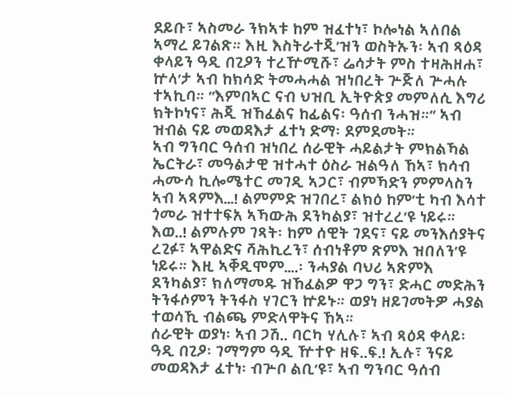ደይቡ፣ ኣስመራ ንክኣቱ ከም ዝፈተነ፣ ኮሎነል ኣለበል ኣማረ ይገልጽ። እዚ እስትራተጂ’ዝን ወስትኡን፡ ኣብ ጻዕዳ ቀላይን ዓዲ በጊዖን ተረዅሚሹ፣ ሬሳታት ምስ ተዛሕዘሐ፣ ኵላ’ታ ኣብ ከክሳድ ትመሓሓል ዝነበረት ጕጅለ ጕሓሉ ተኣኪባ። ”እምበኣር ናብ ህዝቢ ኢትዮጵያ መምለሲ እግሪ ክትኮነና፣ ሕጂ ዝኸፈልና ከፊልና፡ ዓሰብ ንሓዝ።” ኣብ ዝብል ናይ መወዳእታ ፈተነ ድማ፡ ደምደመት።
ኣብ ግንባር ዓሰብ ዝነበረ ሰራዊት ሓይልታት ምክልኻል ኤርትራ፣ መዓልታዊ ዝተሓተ ዕስራ ዝልዓለ ኸኣ፣ ክሳብ ሓሙሳ ኪሎሜተር መገዲ ኣጋር፣ ብምኻድን ምምላስን ኣብ ኣጻምእ…! ልምምድ ዝገበረ፣ ልክዕ ከም’ቲ ካብ እሳተ ጎመራ ዝተተፍአ ኣኻውሕ ደንካልያ፣ ዝተረረ’ዩ ነይሩ። እወ..! ልምሉም ገጻት፡ ከም ሰዊት ገደና፣ ናይ መንእሰያትና ረጊፉ፣ ኣዋልድና ሻሕኪረን፣ ሰብነቶም ጽምእ ዝበለን’ዩ ነይሩ። እዚ ኣቐዲሞም….፡ ንሓያል ባህሪ ኣጽምእ ደንካልያ፣ ክለማመዱ ዝኸፈልዎ ዋጋ ግን፣ ድሓር መድሕን ትንፋሶምን ትንፋስ ሃገርን ኵይኑ። ወያነ ዘይገመትዎ ሓያል ተወሳኺ ብልጫ ምድላዋትና ኸኣ።
ሰራዊት ወያነ፡ ኣብ ጋሽ.. ባርካ ሃሊሉ፣ ኣብ ጻዕዳ ቀላይ፡ ዓዲ በጊዖ፡ ገማግም ዓዲ ዅተዮ ዘፍ..ፍ.! ኢሉ፣ ንናይ መወዳእታ ፈተነ፡ ብጕቦ ልቢ’ዩ፣ ኣብ ግንባር ዓሰብ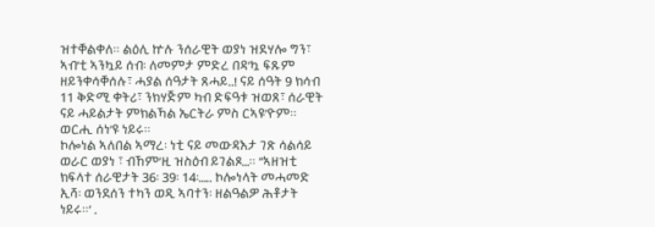ዝተቐልቀለ። ልዕሊ ኵሉ ንሰራዊት ወያነ ዝደሃሎ ግን፣ ኣብ’ቲ ኣንኳይ ሰብ፡ ለመምታ ምድረ በዳ’ኳ ፍጹም ዘይንቀሳቐሰሉ፣ ሓያል ሰዓታት ጸሓይ..! ናይ ሰዓት 9 ክሳብ 11 ቅድሚ ቀትሪ፣ ንክሃጅም ካብ ድፍዓቱ ዝወጸ፣ ሰራዊት ናይ ሓይልታት ምክልኻል ኤርትራ ምስ ርኣዩ’ዮም። ወርሒ ሰነ’ዩ ነይሩ።
ኮሎነል ኣለበል ኣማረ፡ ነቲ ናይ መውዳእታ ገጽ ሳልሳይ ወራር ወያነ ፣ ብኸም’ዚ ዝስዕብ ይገልጾ…። ”ኣዘዝቲ ክፍላተ ሰራዊታት 36፡ 39፡ 14፡….. ኮሎነላት መሓመድ ኢሻ፡ ወንደሰን ተካን ወዲ ኣባተን፡ ዘልዓልዎ ሕቶታት ነይሩ።’ .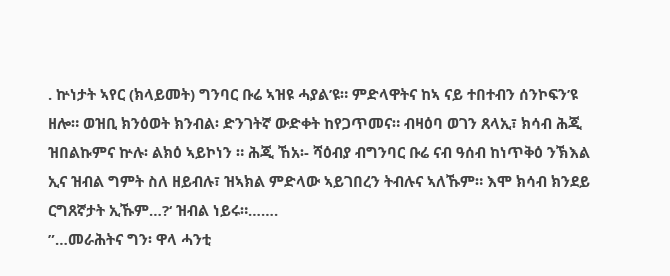. ኵነታት ኣየር (ክላይመት) ግንባር ቡሬ ኣዝዩ ሓያል’ዩ። ምድላዋትና ከኣ ናይ ተበተብን ሰንኮፍን’ዩ ዘሎ። ወዝቢ ክንዕወት ክንብል፡ ድንገትኛ ውድቀት ከየጋጥመና። ብዛዕባ ወገን ጸላኢ፣ ክሳብ ሕጂ ዝበልኩምና ኵሉ፡ ልክዕ ኣይኮነን ። ሕጂ ኸአ፡- ሻዕብያ ብግንባር ቡሬ ናብ ዓሰብ ከነጥቅዕ ንኽእል ኢና ዝብል ግምት ስለ ዘይብሉ፣ ዝኣክል ምድላው ኣይገበረን ትብሉና ኣለኹም። እሞ ክሳብ ክንደይ ርግጸኛታት ኢኹም…?‘ ዝብል ነይሩ።…….
”…መራሕትና ግን፡ ዋላ ሓንቲ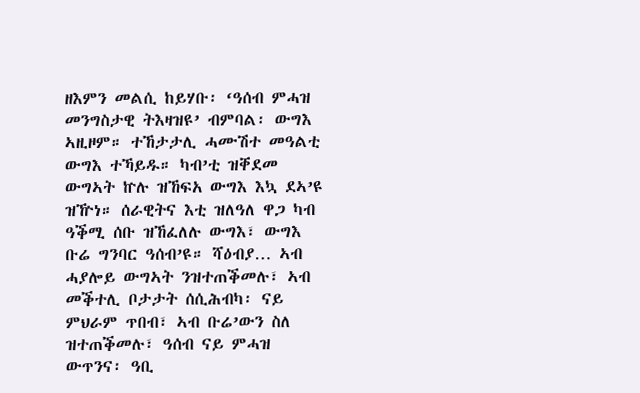ዘእምን መልሲ ከይሃቡ፡ ‘ዓሰብ ምሓዝ መንግስታዊ ትእዛዝዩ’ ብምባል፡ ውግእ ኣዚዞም። ተኸታታሊ ሓሙሽተ መዓልቲ ውግእ ተኻይዱ። ካብ’ቲ ዝቐደመ ውግኣት ኵሉ ዝኸፍአ ውግእ እኳ ደኣ’ዩ ዝዅነ። ሰራዊትና እቲ ዝለዓለ ዋጋ ካብ ዓቕሚ ሰቡ ዝኸፈለሉ ውግእ፣ ውግእ ቡሬ ግንባር ዓሰብ’ዩ። ሻዕብያ… ኣብ ሓያሎይ ውግኣት ንዝተጠቕመሉ፣ ኣብ መቕተሊ ቦታታት ሰሲሕብካ፡ ናይ ምህራም ጥበብ፣ ኣብ ቡሬ’ውን ስለ ዝተጠቕመሉ፣ ዓሰብ ናይ ምሓዝ ውጥንና፡ ዓቢ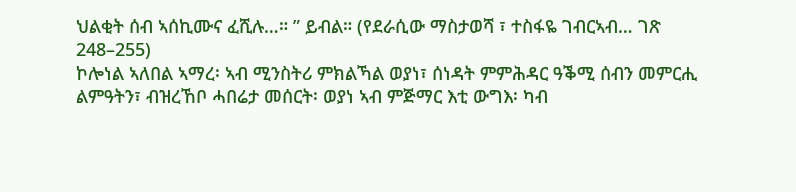ህልቂት ሰብ ኣሰኪሙና ፈሺሉ…። ” ይብል። (የደራሲው ማስታወሻ ፣ ተስፋዬ ገብርኣብ… ገጽ 248–255)
ኮሎነል ኣለበል ኣማረ፡ ኣብ ሚንስትሪ ምክልኻል ወያነ፣ ሰነዳት ምምሕዳር ዓቕሚ ሰብን መምርሒ ልምዓትን፣ ብዝረኸቦ ሓበሬታ መሰርት፡ ወያነ ኣብ ምጅማር እቲ ውግእ፡ ካብ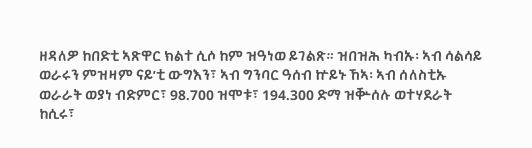ዘዳለዎ ከበድቲ ኣጽዋር ክልተ ሲሶ ከም ዝዓነወ ይገልጽ። ዝበዝሕ ካብኡ፡ ኣብ ሳልሳይ ወራሩን ምዝዛም ናይ’ቲ ውግእን፣ ኣብ ግንባር ዓሰብ ኵይኑ ኸኣ፡ ኣብ ሰለስቲኡ ወራራት ወያነ ብድምር፣ 98.700 ዝሞቱ፣ 194.300 ድማ ዝቝሰሉ ወተሃደራት ከሲሩ፣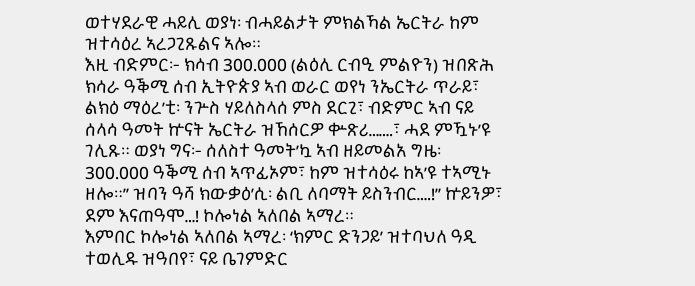ወተሃደራዊ ሓይሊ ወያነ፡ ብሓይልታት ምክልኻል ኤርትራ ከም ዝተሳዕረ ኣረጋጊጹልና ኣሎ።
እዚ ብድምር፡- ክሳብ 300.000 (ልዕሊ ርብዒ ምልዮን) ዝበጽሕ ክሳራ ዓቕሚ ሰብ ኢትዮጵያ ኣብ ወራር ወየነ ንኤርትራ ጥራይ፣ ልክዕ ማዕረ’ቲ፡ ንጕስ ሃይለስላሰ ምስ ደርጊ፣ ብድምር ኣብ ናይ ሰላሳ ዓመት ኵናት ኤርትራ ዝኸሰርዎ ቍጽሪ…….፣ ሓደ ምዃኑ’ዩ ገሊጹ። ወያነ ግና፡- ሰለስተ ዓመት’ኳ ኣብ ዘይመልአ ግዜ፡ 300.000 ዓቕሚ ሰብ ኣጥፊኦም፣ ከም ዝተሳዕሩ ከኣ’ዩ ተኣሚኑ ዘሎ።” ዝባን ዓሻ ክውቃዕ’ሲ፡ ልቢ ለባማት ይስንብር….!” ኵይንዎ፣ ደም እናጠዓሞ…! ኮሎነል ኣለበል ኣማረ።
እምበር ኮሎነል ኣለበል ኣማረ፡ ‘ክምር ድንጋይ’ ዝተባህለ ዓዲ ተወሊዱ ዝዓበየ፣ ናይ ቤገምድር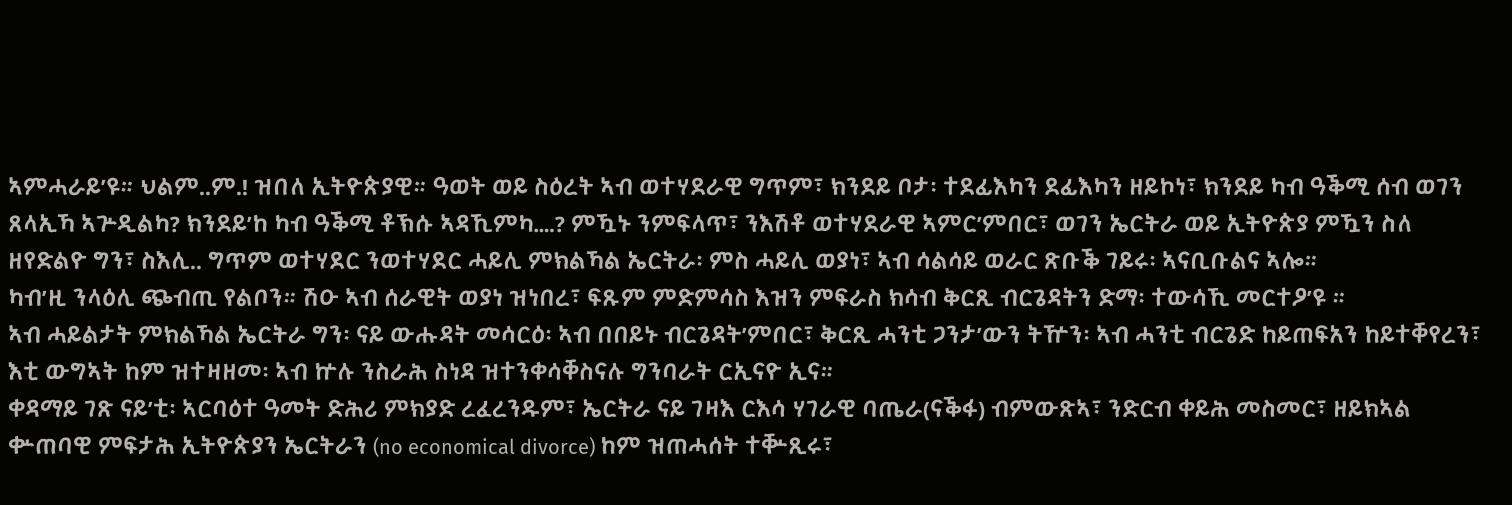ኣምሓራይ’ዩ። ህልም..ም.! ዝበለ ኢትዮጵያዊ። ዓወት ወይ ስዕረት ኣብ ወተሃደራዊ ግጥም፣ ክንደይ ቦታ፡ ተደፊእካን ደፊእካን ዘይኮነ፣ ክንደይ ካብ ዓቕሚ ሰብ ወገን ጸላኢኻ ኣጕዲልካ? ክንደይ’ከ ካብ ዓቕሚ ቶኽሱ ኣዳኺምካ….? ምዃኑ ንምፍላጥ፣ ንእሽቶ ወተሃደራዊ ኣምር’ምበር፣ ወገን ኤርትራ ወይ ኢትዮጵያ ምዃን ስለ ዘየድልዮ ግን፣ ስእሊ.. ግጥም ወተሃደር ንወተሃደር ሓይሊ ምክልኻል ኤርትራ፡ ምስ ሓይሊ ወያነ፣ ኣብ ሳልሳይ ወራር ጽቡቕ ገይሩ፡ ኣናቢቡልና ኣሎ።
ካብ’ዚ ንላዕሊ ጭብጢ የልቦን። ሽዑ ኣብ ሰራዊት ወያነ ዝነበረ፣ ፍጹም ምድምሳስ እዝን ምፍራስ ክሳብ ቅርጺ ብርጌዳትን ድማ፡ ተውሳኺ መርተዖ’ዩ ።
ኣብ ሓይልታት ምክልኻል ኤርትራ ግን፡ ናይ ውሑዳት መሳርዕ፡ ኣብ በበይኑ ብርጌዳት’ምበር፣ ቅርጺ ሓንቲ ጋንታ’ውን ትዅን፡ ኣብ ሓንቲ ብርጌድ ከይጠፍአን ከይተቐየረን፣ እቲ ውግኣት ከም ዝተዛዘመ፡ ኣብ ኵሉ ንስራሕ ስነዳ ዝተንቀሳቐስናሉ ግንባራት ርኢናዮ ኢና።
ቀዳማይ ገጽ ናይ’ቲ፡ ኣርባዕተ ዓመት ድሕሪ ምክያድ ረፈረንዱም፣ ኤርትራ ናይ ገዛእ ርእሳ ሃገራዊ ባጤራ(ናቕፋ) ብምውጽኣ፣ ንድርብ ቀይሕ መስመር፣ ዘይክኣል ቍጠባዊ ምፍታሕ ኢትዮጵያን ኤርትራን (no economical divorce) ከም ዝጠሓሰት ተቝጺሩ፣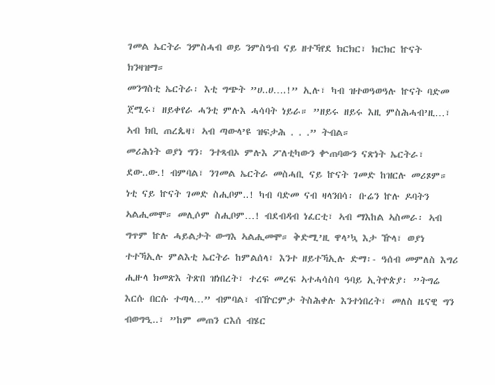ገመል ኤርትራ ንምስሓብ ወይ ንምስዓብ ናይ ዘተኻየደ ክርክር፣ ክርክር ኵናት ክንዛዝማ።
መንግስቲ ኤርትራ፡ እቲ ግጭት ”ሀ..ሀ….!” ኢሉ፣ ካብ ዝተወዓወዓሉ ኵናት ባድመ ጀሚሩ፣ ዘይቀየራ ሓንቲ ምሉእ ሓሳባት ነይራ። ”ዘይሩ ዘይሩ እዚ ምስሕሓብ’ዚ…፣ ኣብ ክቢ ጠረጴዛ፣ ኣብ ጣውላ’ዩ ዝፍታሕ . . .” ትብል።
መሪሕነት ወያነ ግን፡ ንተጻብኦ ምሉእ ፖለቲካውን ቍጠባውን ናጽነት ኤርትራ፣ ደው..ው.! ብምባል፣ ንገመል ኤርትራ መስሓቢ ናይ ኵናት ገመድ ከዝርሉ መሪጾም። ነቲ ናይ ኵናት ገመድ ስሒቦም..! ካብ ባድመ ናብ ዛላንበሳ፡ ቡሬን ኵሉ ዶባትን ኣልሒመሞ። መሊሶም ስሒቦም…! ብደብዳብ ነፈርቲ፣ ኣብ ማእከል ኣስመራ፡ ኣብ ግጥም ኵሉ ሓይልታት ውግእ ኣልሒመሞ። ቅድሚ’ዚ ዋላ’ኳ እታ ዅላ፣ ወያነ ተተኻኢሉ ምልእቲ ኤርትራ ከምልሰላ፣ እንተ ዘይተኻኢሉ ድማ፡- ዓሰብ መምለስ እግሪ ሒዙላ ክመጽእ ትጽበ ዝነበረት፣ ተረፍ መረፍ ኣተሓሳስባ ዓባይ ኢትዮጵያ፡ ”ትግሬ እርሱ በርሱ ተጣላ…” ብምባል፣ ብዅርምታ ትስሕቀሉ እንተነበረት፣ መለስ ዜናዊ ግን ብወግዒ..፣ ”ከም መጠን ርእሰ ብሄር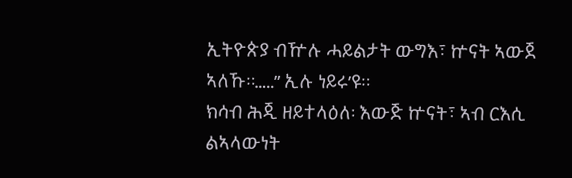ኢትዮጵያ ብዅሉ ሓይልታት ውግእ፣ ኵናት ኣውጀ ኣለኹ።…..” ኢሉ ነይሩ’ዩ።
ክሳብ ሕጂ ዘይተላዕለ፡ እውጅ ኵናት፣ ኣብ ርእሲ ልኣላውነት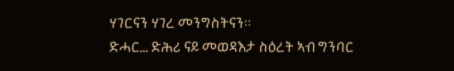ሃገርናን ሃገረ መንግስትናን።
ድሓር… ድሕሪ ናይ መወዳእታ ስዕረት ኣብ ግንባር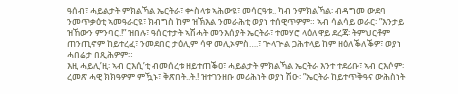ዓሰብ፣ ሓይልታት ምክልኻል ኤርትራ፣ ቍስላቱ ኣሕውዩ፣ መሳርዓቱ.. ካብ ንምክልኻል፡ ብዳግመ ውደባ ንመጥቃዕቲ ኣመዓራርዩ፣ ክብግስ ከም ዝኽእል ንመራሕቲ ወያነ ተሰዊጥዎም። ኣብ ሳልሳይ ወራር፡ ”እንታይ ዝኸውን ምንባር.!” ዝበሉ፣ ዓሰርተታት ኣሽሓት መንእሰያት ኤርትራ፣ ተመሃሮ ላዕለዋይ ደረጃ፡ ትምህርቶም ጠንጢኖም ከይተረፈ፣ ንመደበር ታዕሊም ሳዋ መሊኦምስ….፣ ጕላጕል ጋሕተላይ ከም ዘዕለቕለቕዎ፣ ወያነ ሓበሬታ በጺሕዎም።
እዚ ሓይሊ’ዚ፡ ኣብ ርእሲ’ቲ ብመሰረቱ ዘይተጠቕዐ፣ ሓይልታት ምክልኻል ኤርትራ እንተ ተደሪቡ፣ ኣብ ርእሶም፡ ረመጽ ሓዊ ክክዓዎም ምዃኑ፣ ቅጽበት..ት.! ዝተገንዘቡ መሪሕነት ወያነ ሽዑ፡ ”ኤርትራ ከይተጥቅዓና ውሕስነት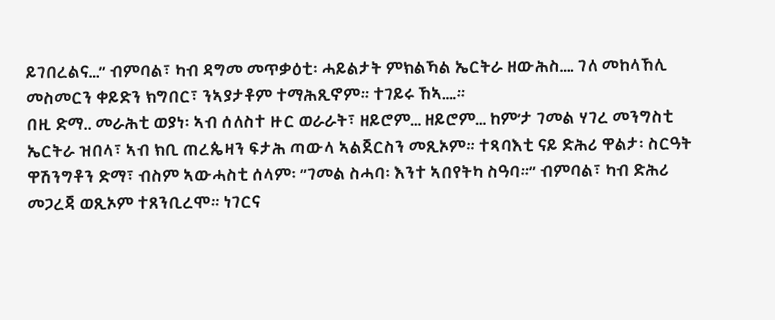ይገበረልና…” ብምባል፣ ካብ ዳግመ መጥቃዕቲ፡ ሓይልታት ምክልኻል ኤርትራ ዘውሕስ…. ገለ መከላኸሊ መስመርን ቀይድን ክግበር፣ ንኣያታቶም ተማሕጺኖም። ተገይሩ ኸኣ….።
በዚ ድማ.. መራሕቲ ወያነ፡ ኣብ ሰለስተ ዙር ወራራት፣ ዘይሮም… ዘይሮም… ከም’ታ ገመል ሃገረ መንግስቲ ኤርትራ ዝበላ፣ ኣብ ክቢ ጠረጴዛን ፍታሕ ጣውላ ኣልጀርስን መጺኦም። ተጻባእቲ ናይ ድሕሪ ዋልታ፡ ስርዓት ዋሽንግቶን ድማ፣ ብስም ኣውሓስቲ ሰላም፡ ”ገመል ስሓባ፡ እንተ ኣበየትካ ስዓባ።” ብምባል፣ ካብ ድሕሪ መጋረጃ ወጺኦም ተጸንቢረሞ። ነገርና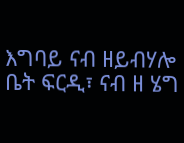እግባይ ናብ ዘይብሃሎ ቤት ፍርዲ፣ ናብ ዘ ሄግ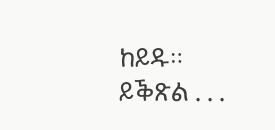ከይዱ።
ይቕጽል . . .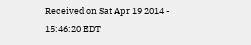Received on Sat Apr 19 2014 - 15:46:20 EDT